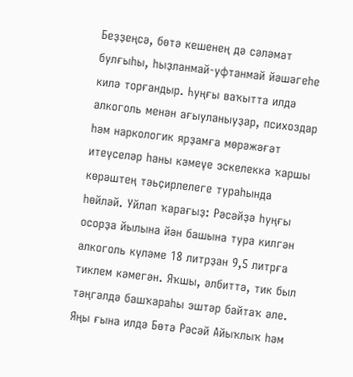Беҙҙеңсә, бөтә кешенең дә сәләмәт булғыһы, һыҙланмай-уфтанмай йәшәгеһе килә торғандыр. Һуңғы ваҡытта илдә алкоголь менән ағыуланыуҙар, психоздар һәм наркологик ярҙамға мөрәжәғәт итеүселәр һаны кәмеүе эскелеккә ҡаршы көрәштең тәьҫирлелеге тураһында һөйләй. Уйлап ҡарағыҙ: Рәсәйҙә һуңғы осорҙа йылына йән башына тура килгән алкоголь күләме 18 литрҙан 9,5 литрға тиклем кәмегән. Яҡшы, әлбиттә, тик был тәңгәлдә башҡараһы эштәр байтаҡ әле.
Яңы ғына илдә Бөтә Рәсәй Айыҡлыҡ һәм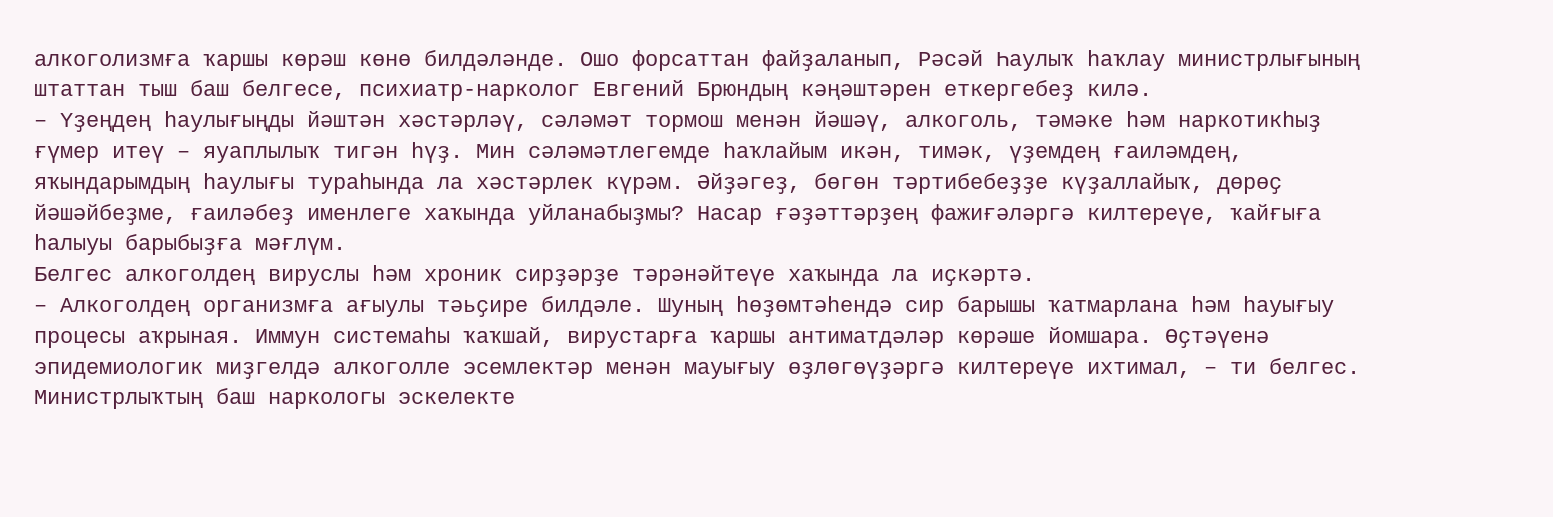алкоголизмға ҡаршы көрәш көнө билдәләнде. Ошо форсаттан файҙаланып, Рәсәй Һаулыҡ һаҡлау министрлығының штаттан тыш баш белгесе, психиатр-нарколог Евгений Брюндың кәңәштәрен еткергебеҙ килә.
– Үҙеңдең һаулығыңды йәштән хәстәрләү, сәләмәт тормош менән йәшәү, алкоголь, тәмәке һәм наркотикһыҙ ғүмер итеү – яуаплылыҡ тигән һүҙ. Мин сәләмәтлегемде һаҡлайым икән, тимәк, үҙемдең ғаиләмдең, яҡындарымдың һаулығы тураһында ла хәстәрлек күрәм. Әйҙәгеҙ, бөгөн тәртибебеҙҙе күҙаллайыҡ, дөрөҫ йәшәйбеҙме, ғаиләбеҙ именлеге хаҡында уйланабыҙмы? Насар ғәҙәттәрҙең фажиғәләргә килтереүе, ҡайғыға һалыуы барыбыҙға мәғлүм.
Белгес алкоголдең вируслы һәм хроник сирҙәрҙе тәрәнәйтеүе хаҡында ла иҫкәртә.
– Алкоголдең организмға ағыулы тәьҫире билдәле. Шуның һөҙөмтәһендә сир барышы ҡатмарлана һәм һауығыу процесы аҡрыная. Иммун системаһы ҡаҡшай, вирустарға ҡаршы антиматдәләр көрәше йомшара. Өҫтәүенә эпидемиологик миҙгелдә алкоголле эсемлектәр менән мауығыу өҙлөгөүҙәргә килтереүе ихтимал, – ти белгес.
Министрлыҡтың баш наркологы эскелекте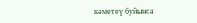кәметеү буйынса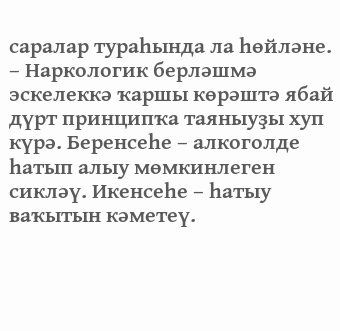саралар тураһында ла һөйләне.
– Наркологик берләшмә эскелеккә ҡаршы көрәштә ябай дүрт принципҡа таяныуҙы хуп күрә. Беренсеһе – алкоголде һатып алыу мөмкинлеген сикләү. Икенсеһе – һатыу ваҡытын кәметеү.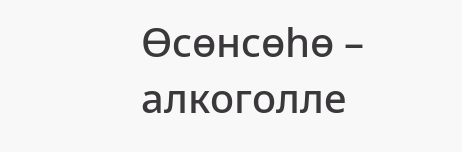Өсөнсөһө – алкоголле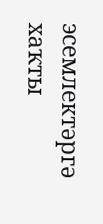эсемлектәргә хаҡты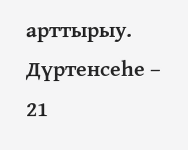арттырыу. Дүртенсеһе – 21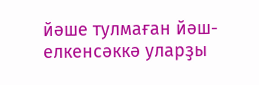йәше тулмаған йәш-елкенсәккә уларҙы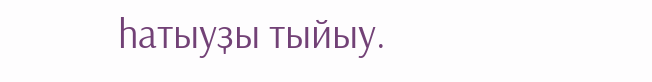һатыуҙы тыйыу.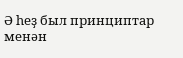Ә һеҙ был принциптар менән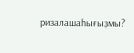ризалашаһығыҙмы?